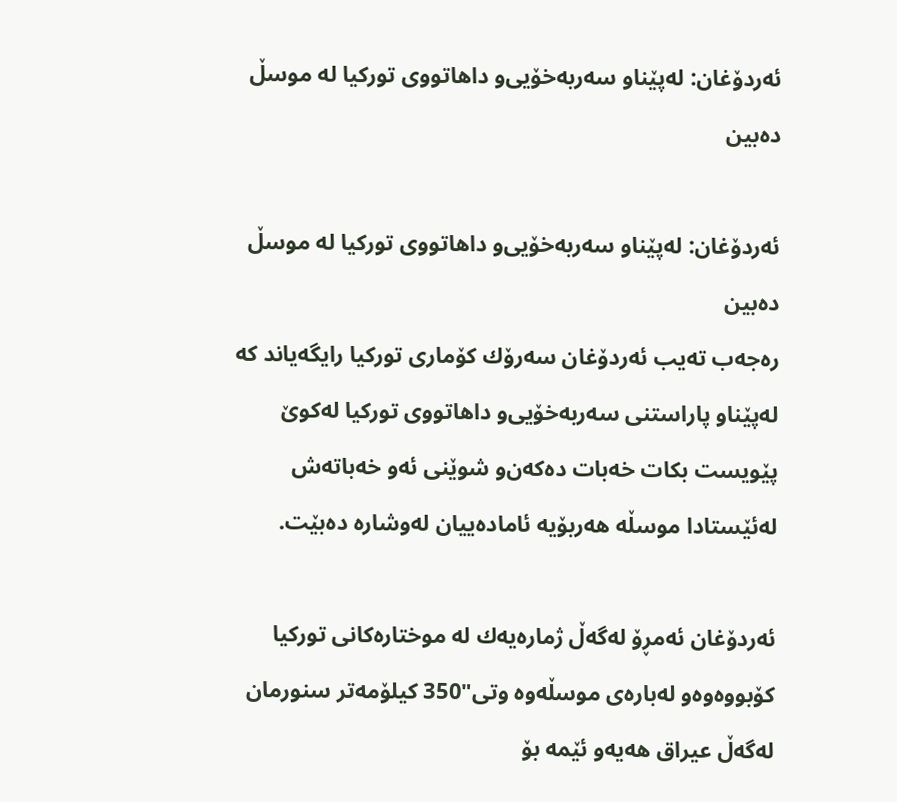ئه‌ردۆغان: له‌پێناو سه‌ربه‌خۆیی‌و داهاتووی توركیا له‌ موسڵ ده‌بین

ئه‌ردۆغان: له‌پێناو سه‌ربه‌خۆیی‌و داهاتووی توركیا له‌ موسڵ ده‌بین
ره‌جه‌ب ته‌یب ئه‌ردۆغان سه‌رۆك كۆماری توركیا رایگه‌یاند كه‌ له‌پێناو پاراستنی سه‌ربه‌خۆیی‌و داهاتووی توركیا له‌كوێ پێویست بكات خه‌بات ده‌كه‌ن‌و شوێنی ئه‌و خه‌باته‌ش له‌ئێستادا موسڵه‌ هه‌ربۆیه‌ ئاماده‌ییان له‌وشاره‌ ده‌بێت.

ئه‌ردۆغان ئه‌مڕۆ له‌گه‌ڵ ژماره‌یه‌ك له‌ موختاره‌كانی توركیا كۆبووه‌وه‌و له‌باره‌ی موسڵه‌وه‌ وتی"350 كیلۆمه‌تر سنورمان له‌گه‌ڵ عیراق هه‌یه‌و ئێمه‌ بۆ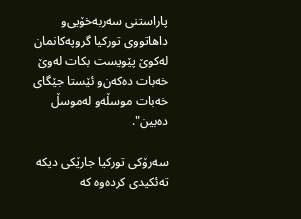پاراستنی سه‌ربه‌خۆیی‌و داهاتووی توركیا گروپه‌كانمان له‌كوێ پێویست بكات له‌وێ خه‌بات ده‌كه‌ن‌و ئێستا جێگای خه‌بات موسڵه‌‌و له‌موسڵ ده‌بین".

سه‌رۆكی توركیا جارێكی دیكه‌ ته‌ئكیدی كرده‌وه‌ كه‌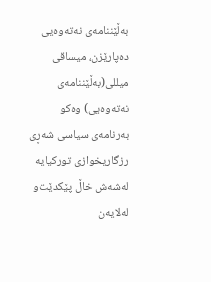به‌ڵێننامه‌ی نه‌ته‌وه‌یی ده‌پارێزن، میساقی میللی(به‌ڵێننامه‌ی نه‌ته‌وه‌یی) وه‌كو به‌رنامه‌ی سیاسی شه‌ڕی رزگاریخوازی توركیایه‌ له‌شه‌ش خاڵ پێكدێت‌و له‌لایه‌ن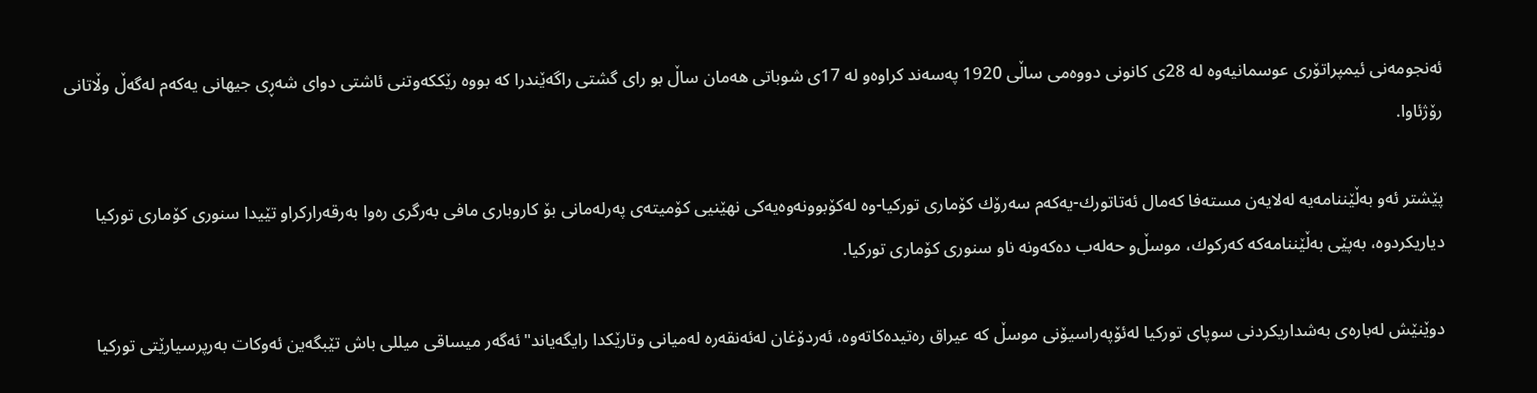ئه‌نجومه‌نی ئیمپراتۆری عوسمانیه‌وه‌ له‌ 28ی كانونی دووه‌می ساڵی 1920 په‌سه‌ند كراوه‌و له‌ 17ی شوباتی هه‌مان ساڵ بو رای گشتی راگه‌ێندرا كه‌ بووه‌ رێككه‌وتنی ئاشتی دوای شه‌ڕی جیهانی یه‌كه‌م له‌گه‌ڵ وڵاتانی رۆژئاوا.

پێشتر ئه‌و به‌ڵێننامه‌یه‌ له‌لایه‌ن مسته‌فا كه‌مال ئه‌تاتورك-یه‌كه‌م سه‌رۆك كۆماری توركیا-وه‌ له‌كۆبوونه‌وه‌یه‌كی نهێنیی كۆمیته‌ی په‌رله‌مانی بۆ كاروباری مافی به‌رگری ره‌وا به‌رقه‌راركراو تێیدا سنوری كۆماری توركیا دیاریكردوه‌، به‌پێی به‌ڵێننامه‌كه‌ كه‌ركوك، موسڵ‌و حه‌له‌ب ده‌كه‌ونه‌ ناو سنوری كۆماری توركیا.

دوێنێش له‌باره‌ی به‌شداریكردنی سوپای توركیا له‌ئۆپه‌راسیۆنی موسڵ كه‌ عیراق ره‌تیده‌كاته‌وه‌، ئه‌ردۆغان له‌ئه‌نقه‌ره‌ له‌میانی وتارێكدا رایگه‌یاند"ئه‌گه‌ر میساقی میللی باش تێبگه‌ین ئه‌وكات به‌رپرسیارێتی توركیا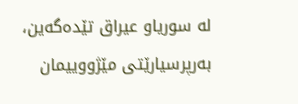له‌ سوریاو عیراق تێده‌گه‌ین، به‌رپرسیارێتی مێژووییمان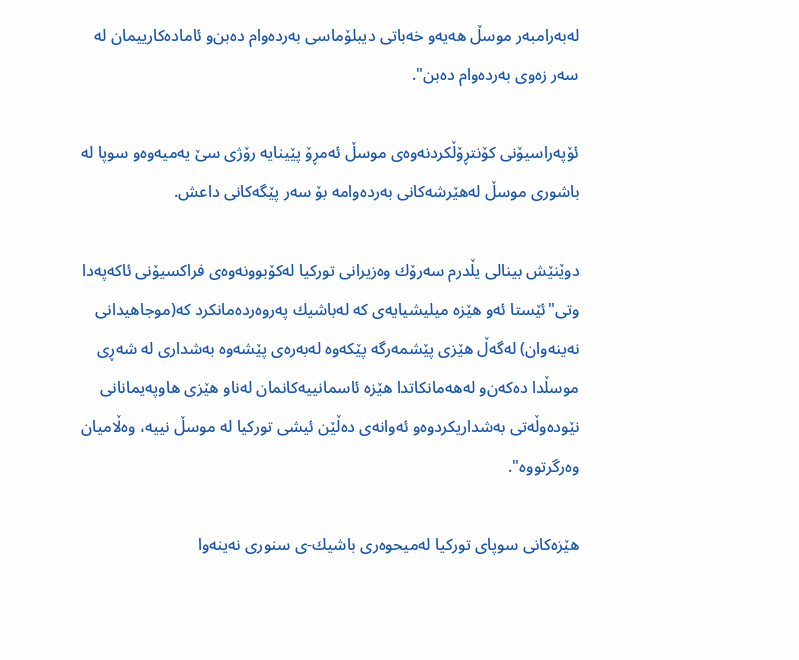له‌به‌رامبه‌ر موسڵ هه‌یه‌و خه‌باتی دیبلۆماسی به‌رده‌وام ده‌بن‌و ئاماده‌كارییمان له‌ سه‌ر زه‌وی به‌رده‌وام ده‌بن".

ئۆپه‌راسیۆنی‌ كۆنتڕۆڵكردنه‌وه‌ی‌ موسڵ ئه‌مڕۆ پێینایه‌ رۆژی‌ سێ یه‌میه‌وه‌و سوپا له‌ باشوری‌ موسڵ له‌هێرشه‌كانی‌ به‌رده‌وامه‌ بۆ سه‌ر پێگه‌كانی‌ داعش.

دوێنێش بینالی یڵدرم سه‌رۆك وه‌زیرانی توركیا له‌كۆبوونه‌وه‌ی فراكسیۆنی ئاكه‌په‌دا وتی"ئێستا ئه‌و هێزه‌ میلیشیایه‌ی كه‌ له‌باشیك په‌روه‌رده‌مانكرد كه‌(موجاهیدانی نه‌ینه‌وان) له‌گه‌ڵ هێزی پێشمه‌رگه‌ پێكه‌وه‌ له‌به‌ره‌ی پێشه‌وه‌ به‌شداری له‌ شه‌ڕی موسڵدا ده‌كه‌ن‌و له‌هه‌مانكاتدا هێزه‌ ئاسمانییه‌كانمان له‌ناو هێزی هاوپه‌یمانانی نێوده‌وڵه‌تی به‌شداریكردوه‌و ئه‌وانه‌ی ده‌ڵێن ئیشی توركیا له‌ موسڵ نییه‌، وه‌ڵامیان وه‌رگرتووه‌".

هێزه‌كانی‌ سوپای‌ توركیا له‌میحوه‌ری‌ باشیك-ی‌ سنوری‌ نه‌ینه‌وا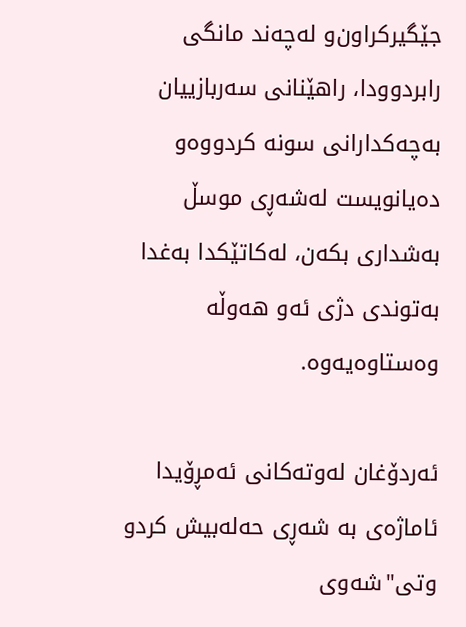جێگیركراون‌و له‌چه‌ند مانگی‌ رابردوودا، راهێنانی‌ سه‌ربازییان به‌چه‌كدارانی‌ سونه‌ كردووه‌‌و ده‌یانویست له‌شه‌ڕی‌ موسڵ به‌شداری‌ بكه‌ن، له‌كاتێكدا به‌غدا به‌توندی‌ دژی‌ ئه‌و هه‌وڵه‌ وه‌ستاوه‌یه‌وه‌.

ئه‌ردۆغان له‌وته‌كانی ئه‌مڕۆیدا ئاماژه‌ی به‌ شه‌ڕی حه‌له‌بیش كرد‌و وتی"شه‌وی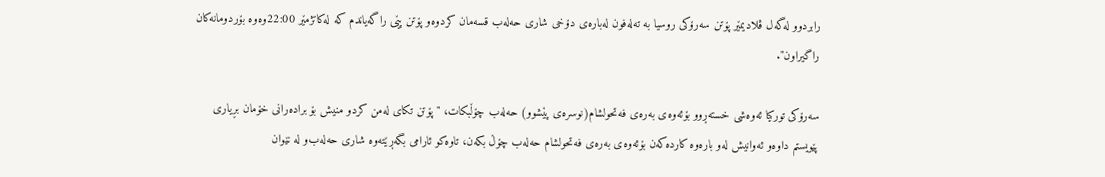رابردوو له‌گه‌ل ڤلادیمێر پۆتن سه‌رۆكی روسیا به‌ ته‌له‌فون له‌باره‌ی دۆخی شاری حه‌له‌ب قسه‌مان كردوه‌و پۆتن پێی راگه‌یاندم كه‌ له‌كاتژمێر 22:00وه‌وه‌ بۆردومانه‌كان راگیراون".

سه‌رۆكی توركیا ئه‌وه‌شی خسته‌ڕوو بۆئه‌وه‌ی به‌ره‌ی فه‌تحولشام(نوسره‌ی پێشوو) حه‌له‌ب چۆڵبكات، "پۆتن تكای له‌من كردو منیش بۆ براده‌رانی خۆمان بڕیاری پێویستم داوه‌و ئه‌وانیش له‌و باره‌وه‌ كارده‌كه‌ن بۆئه‌وه‌ی به‌ره‌ی فه‌تحولشام حه‌له‌ب چۆڵ بكه‌ن، تاوه‌كو ئارامی بگه‌ڕێته‌وه‌ شاری حه‌له‌ب‌و له‌ نێوان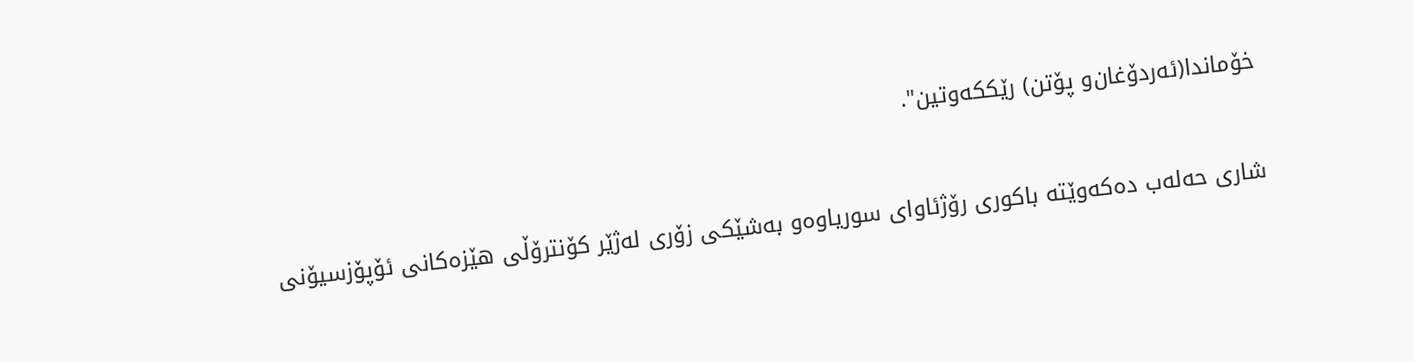خۆماندا(ئه‌ردۆغان‌و پۆتن) رێككه‌وتین".

شاری حه‌له‌ب ده‌كه‌وێته‌ باكوری رۆژئاوای سوریاوه‌و به‌شێكی زۆری له‌ژێر كۆنترۆڵی هێزه‌كانی ئۆپۆزسیۆنی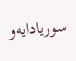سوریادایه‌و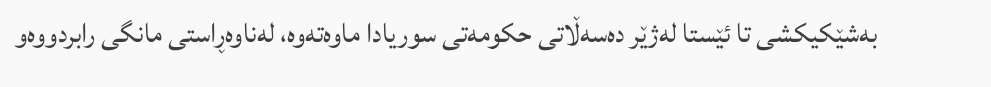به‌شێكیكشی تا ئێستا له‌ژێر ده‌سه‌ڵاتی حكومه‌تی سوریادا ماوه‌ته‌وه‌، له‌ناوه‌ڕاستی مانگی رابردووه‌و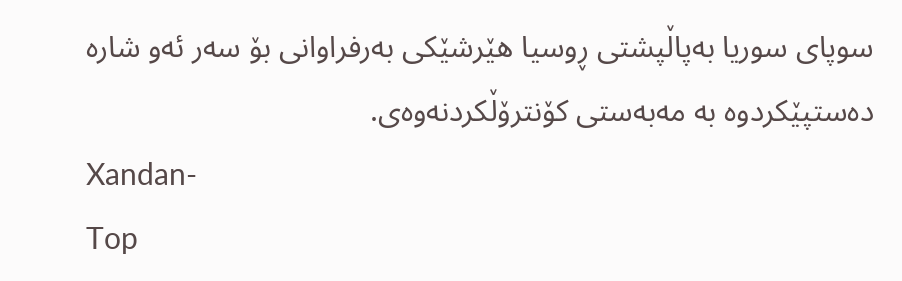سوپای سوریا به‌پاڵپشتی ڕوسیا هێرشێكی به‌رفراوانی بۆ سه‌ر ئه‌و شاره‌ ده‌ستپێكردوه‌ به‌ مه‌به‌ستی كۆنترۆڵكردنه‌وه‌ی.
Xandan-
Top